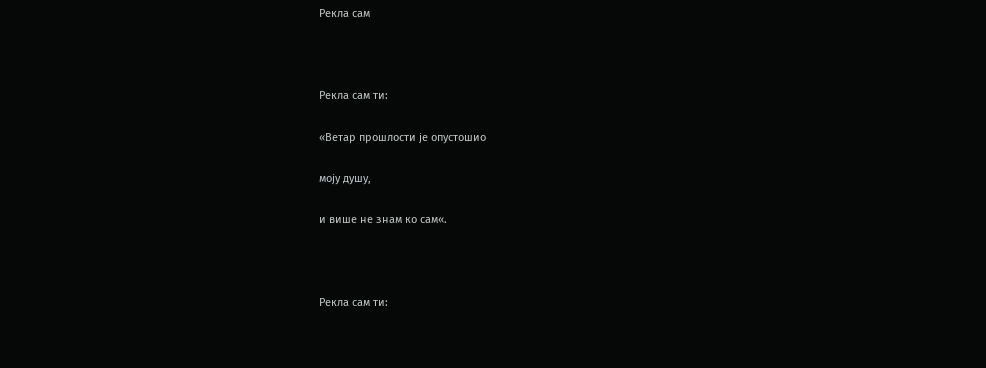Рекла сам



Рекла сам ти:

«Ветар прошлости је опустошио

моју душу,

и више не знам ко сам«.



Рекла сам ти: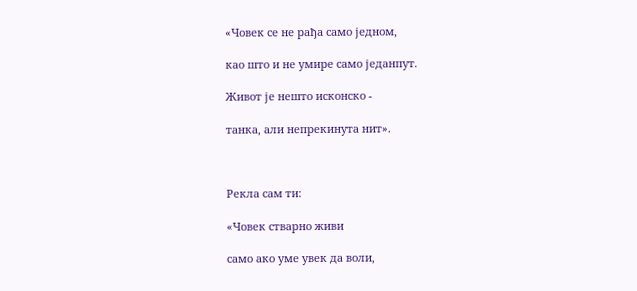«Човек се не рађа само једном,

као што и не умире само једанпут.

Живот је нешто исконско -

танка, али непрекинута нит».



Рекла сам ти:

«Човек стварно живи

само ако уме увек да воли,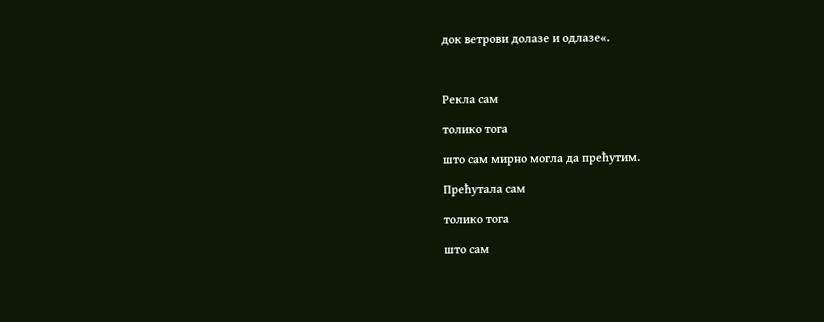док ветрови долазе и одлазе«.



Рекла сам

толико тога

што сам мирно могла да прећутим.

Прећутала сам

толико тога

што сам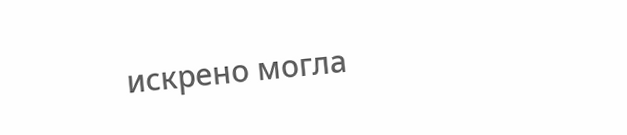искрено могла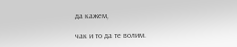да кажем,

чак и то да те волим.